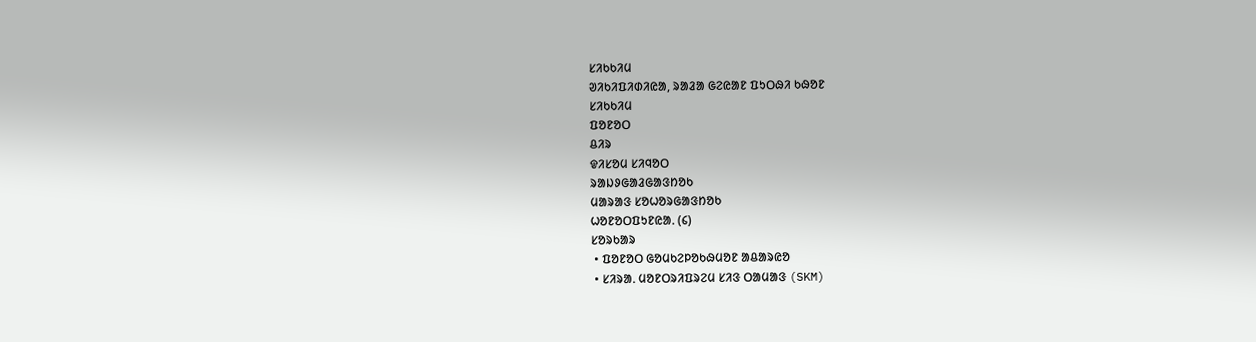ᱥᱤᱠᱠᱤᱢ
ᱣᱤᱠᱤᱯᱤᱰᱤᱭᱟ, ᱨᱟᱲᱟ ᱜᱮᱭᱟᱱ ᱯᱩᱛᱷᱤ ᱠᱷᱚᱱ
ᱥᱤᱠᱠᱤᱢ
ᱯᱚᱱᱚᱛ
ᱪᱤᱨ
ᱫᱤᱥᱚᱢ ᱥᱤᱧᱚᱛ
ᱨᱟᱡᱽᱜᱟᱲᱜᱟᱝᱴᱚᱠ
ᱢᱟᱨᱟᱝ ᱥᱚᱦᱚᱨᱜᱟᱝᱴᱚᱠ
ᱦᱚᱱᱚᱛᱯᱩᱱᱭᱟᱹ (᱔)
ᱥᱚᱨᱠᱟᱨ
 • ᱯᱚᱱᱚᱛ ᱜᱚᱢᱠᱮᱞᱚᱠᱷᱢᱚᱱ ᱟᱪᱟᱨᱭᱚ
 • ᱥᱤᱨᱟᱹ ᱢᱚᱱᱛᱨᱤᱯᱨᱮᱢ ᱥᱤᱝ ᱛᱟᱢᱟᱝ (SKM)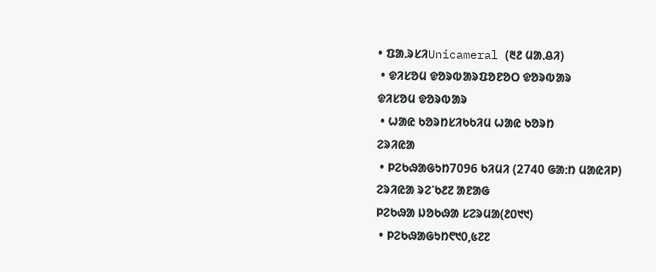• ᱯᱟᱹᱨᱥᱤUnicameral (᱓᱒ ᱢᱟᱹᱪᱤ)
 • ᱫᱤᱥᱚᱢ ᱫᱚᱨᱵᱟᱨᱯᱚᱱᱚᱛ ᱫᱚᱨᱵᱟᱨ
ᱫᱤᱥᱚᱢ ᱫᱚᱨᱵᱟᱨ
 • ᱦᱟᱭ ᱠᱚᱨᱴᱥᱤᱠᱠᱤᱢ ᱦᱟᱭ ᱠᱚᱨᱴ
ᱮᱨᱤᱭᱟ
 • ᱞᱮᱠᱷᱟᱜᱩᱴ7096 ᱠᱤᱢᱤ (2740 ᱜᱟᱺᱴ ᱢᱟᱭᱤᱞ)
ᱮᱨᱤᱭᱟ ᱨᱮᱸᱠ᱒᱗ ᱟᱱᱟᱜ
ᱞᱮᱠᱷᱟ ᱡᱚᱠᱷᱟ ᱥᱮᱨᱢᱟ(᱒᱐᱑᱑)
 • ᱞᱮᱠᱷᱟᱜᱩᱴ᱖᱑᱐,᱕᱗᱗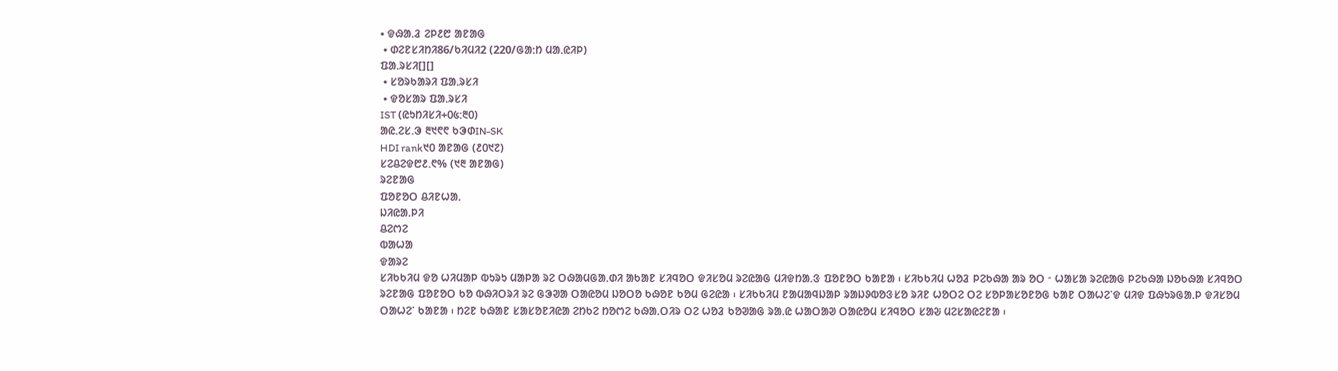• ᱫᱷᱟᱹᱲ ᱮᱞ᱒᱘ ᱟᱱᱟᱜ
 • ᱰᱮᱱᱥᱤᱴᱤ86/ᱠᱤᱢᱤ2 (220/ᱜᱟᱺᱴ ᱢᱟᱹᱭᱤᱞ)
ᱯᱟᱹᱨᱥᱤ[][]
 • ᱥᱚᱨᱠᱟᱨᱤ ᱯᱟᱹᱨᱥᱤ
 • ᱫᱚᱥᱟᱨ ᱯᱟᱹᱨᱥᱤ
IST (ᱭᱩᱴᱤᱥᱤ+᱐᱕:᱓᱐)
ᱟᱭ.ᱮᱥ.ᱳ ᱓᱑᱖᱖ ᱠᱳᱰIN-SK
HDI rank᱑᱐ ᱟᱱᱟᱜ (᱒᱐᱑᱗)
ᱥᱮᱪᱮᱫ᱘᱒.᱖% (᱑᱓ ᱟᱱᱟᱜ)
ᱨᱮᱱᱟᱜ
ᱯᱚᱱᱚᱛ ᱪᱤᱱᱦᱟᱹ
ᱡᱤᱭᱟᱹᱞᱤ
ᱪᱮᱬᱮ
ᱵᱟᱦᱟ
ᱫᱟᱨᱮ
ᱥᱤᱠᱠᱤᱢ ᱫᱚ ᱦᱤᱢᱟᱞ ᱵᱩᱨᱩ ᱢᱟᱞᱟ ᱨᱮ ᱛᱷᱟᱢᱜᱟᱹᱰᱤ ᱟᱠᱟᱱ ᱥᱤᱧᱚᱛ ᱫᱤᱥᱚᱢ ᱨᱮᱭᱟᱜ ᱢᱤᱫᱴᱟᱹᱝ ᱯᱚᱱᱚᱛ ᱠᱟᱱᱟ ᱾ ᱥᱤᱠᱠᱤᱢ ᱦᱚᱲ ᱞᱮᱠᱷᱟ ᱟᱨ ᱚᱛ ᱼ ᱦᱟᱥᱟ ᱨᱮᱭᱟᱜ ᱞᱮᱠᱷᱟ ᱡᱚᱠᱷᱟ ᱥᱤᱧᱚᱛ ᱨᱮᱱᱟᱜ ᱯᱚᱱᱚᱛ ᱠᱚ ᱵᱷᱤᱛᱨᱤ ᱨᱮ ᱜᱳᱣᱟ ᱛᱟᱭᱚᱢ ᱡᱚᱛᱚ ᱠᱷᱚᱱ ᱠᱚᱢ ᱜᱮᱭᱟ ᱾ ᱥᱤᱠᱠᱤᱢ ᱱᱟᱢᱟᱧᱡᱟᱞ ᱨᱟᱡᱽᱵᱚᱝᱥᱚ ᱨᱤᱱ ᱦᱚᱛᱮ ᱛᱮ ᱥᱚᱞᱟᱥᱚᱱᱚᱜ ᱠᱟᱱ ᱛᱟᱦᱮᱸᱫ ᱢᱤᱫ ᱯᱷᱩᱨᱜᱟᱹᱞ ᱫᱤᱥᱚᱢ ᱛᱟᱦᱮᱸ ᱠᱟᱱᱟ ᱾ ᱴᱮᱱ ᱠᱷᱟᱱ ᱥᱟᱥᱚᱱᱤᱭᱟ ᱮᱴᱠᱮ ᱴᱚᱬᱮ ᱠᱷᱟᱹᱛᱤᱨ ᱛᱮ ᱦᱚᱲ ᱠᱚᱣᱟᱜ ᱨᱟᱹᱭ ᱦᱟᱛᱟᱣ ᱛᱟᱭᱚᱢ ᱥᱤᱧᱚᱛ ᱥᱟᱶ ᱢᱮᱥᱟᱭᱮᱱᱟ ᱾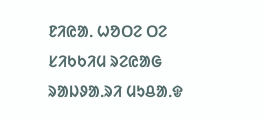ᱱᱤᱭᱟᱹ ᱦᱚᱛᱮ ᱛᱮ ᱥᱤᱠᱠᱤᱢ ᱨᱮᱭᱟᱜ ᱨᱟᱡᱽᱟᱹᱨᱤ ᱢᱩᱪᱟᱹᱫ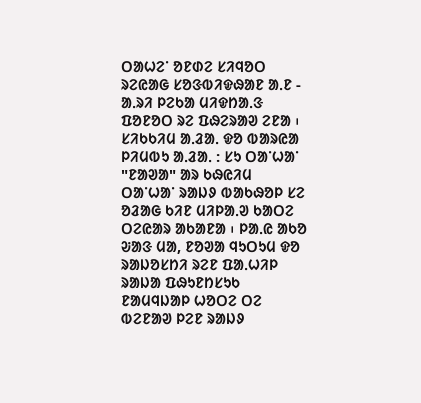ᱛᱟᱦᱮᱸ ᱚᱱᱰᱮ ᱥᱤᱧᱚᱛ ᱨᱮᱭᱟᱜ ᱥᱚᱝᱵᱤᱫᱷᱟᱱ ᱟᱹᱱ - ᱟᱹᱨᱤ ᱞᱮᱠᱟ ᱢᱤᱫᱴᱟᱹᱝ ᱯᱚᱱᱚᱛ ᱨᱮ ᱯᱷᱮᱨᱟᱣ ᱮᱱᱟ ᱾
ᱥᱤᱠᱠᱤᱢ ᱟᱹᱲᱟᱹ ᱫᱚ ᱵᱟᱨᱭᱟ ᱞᱤᱢᱵᱩ ᱟᱹᱲᱟᱹ : ᱥᱩ ᱛᱟᱸᱦᱟᱸ "ᱱᱟᱣᱟ" ᱟᱨ ᱠᱷᱭᱤᱢ ᱛᱟᱸᱦᱟᱸ ᱨᱟᱡᱽ ᱵᱟᱠᱷᱚᱞ ᱥᱮ ᱚᱲᱟᱜ ᱠᱤᱱ ᱢᱤᱞᱟᱹᱣ ᱠᱟᱛᱮ ᱛᱮᱭᱟᱨ ᱟᱠᱟᱱᱟ ᱾ ᱞᱟᱹᱭ ᱟᱠᱚ ᱶᱟᱝ ᱢᱟ, ᱱᱚᱣᱟ ᱧᱩᱛᱩᱢ ᱫᱚ ᱨᱟᱡᱚᱥᱴᱤ ᱨᱮᱱ ᱯᱟᱹᱦᱤᱞ ᱨᱟᱡᱟ ᱯᱷᱩᱱᱴᱥᱩᱠ ᱱᱟᱢᱧᱡᱟᱞ ᱦᱚᱛᱮ ᱛᱮ ᱵᱮᱱᱟᱣ ᱞᱮᱱ ᱨᱟᱡᱽ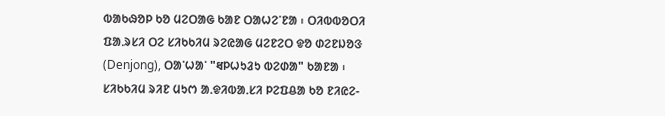ᱵᱟᱠᱷᱚᱞ ᱠᱚ ᱢᱮᱛᱟᱜ ᱠᱟᱱ ᱛᱟᱦᱮᱸᱱᱟ ᱾ ᱛᱤᱵᱵᱚᱛᱤ ᱯᱟᱹᱨᱥᱤ ᱛᱮ ᱥᱤᱠᱠᱤᱢ ᱨᱮᱭᱟᱜ ᱢᱮᱱᱮᱛ ᱫᱚ ᱰᱮᱱᱡᱚᱝ (Denjong), ᱛᱟᱸᱦᱟᱸ "ধᱞᱦᱩᱲᱩ ᱵᱮᱰᱟ" ᱠᱟᱱᱟ ᱾ ᱥᱤᱠᱠᱤᱢ ᱨᱤᱱ ᱢᱩᱬ ᱟᱹᱫᱤᱵᱟᱹᱥᱤ ᱞᱮᱯᱪᱟ ᱠᱚ ᱱᱤᱭᱮ-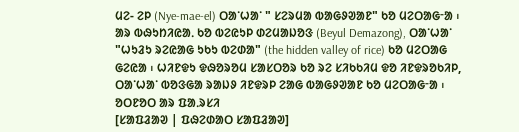ᱢᱮ- ᱮᱞ (Nye-mae-el) ᱛᱟᱸᱦᱟᱸ " ᱥᱮᱨᱢᱟ ᱵᱟᱜᱽᱣᱟᱱ" ᱠᱚ ᱢᱮᱛᱟᱜᱼᱟ ᱾ ᱟᱨ ᱵᱷᱩᱴᱤᱭᱟᱹ ᱠᱚ ᱵᱮᱭᱩᱞ ᱰᱮᱢᱟᱡᱚᱝ (Beyul Demazong), ᱛᱟᱸᱦᱟᱸ "ᱦᱩᱲᱩ ᱨᱮᱭᱟᱜ ᱩᱠᱩ ᱵᱮᱰᱟ" (the hidden valley of rice) ᱠᱚ ᱢᱮᱛᱟᱜ ᱜᱮᱭᱟ ᱾ ᱦᱤᱱᱫᱩ ᱫᱷᱚᱨᱚᱢ ᱥᱟᱥᱛᱚᱨ ᱠᱚ ᱨᱮ ᱥᱤᱠᱠᱤᱢ ᱫᱚ ᱤᱱᱫᱨᱚᱠᱤᱞ, ᱛᱟᱸᱦᱟᱸ ᱵᱚᱝᱜᱟ ᱨᱟᱡᱽ ᱤᱱᱫᱨᱞ ᱮᱟᱜ ᱵᱟᱜᱽᱣᱟᱱ ᱠᱚ ᱢᱮᱛᱟᱜᱼᱟ ᱾
ᱚᱛᱱᱚᱛ ᱟᱨ ᱯᱟᱹᱨᱥᱤ
[ᱥᱟᱯᱲᱟᱣ | ᱯᱷᱮᱰᱟᱛ ᱥᱟᱯᱲᱟᱣ]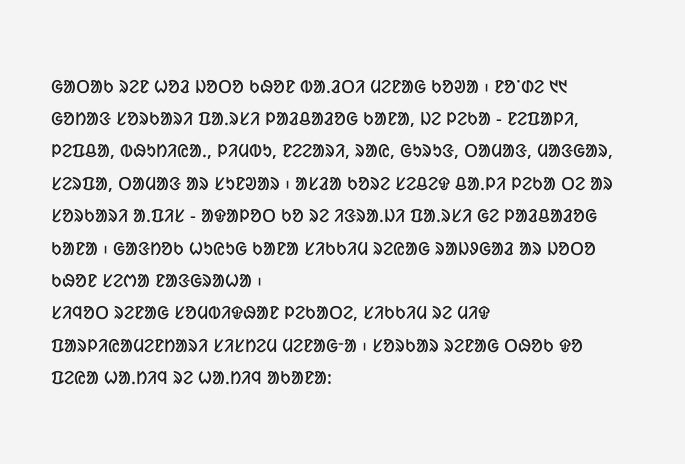ᱜᱟᱛᱟᱠ ᱨᱮᱱ ᱦᱚᱲ ᱡᱚᱛᱚ ᱠᱷᱚᱱ ᱵᱟᱹᱲᱛᱤ ᱢᱮᱱᱟᱜ ᱠᱚᱣᱟ ᱾ ᱱᱚᱸᱰᱮ ᱑᱑ ᱜᱚᱴᱟᱝ ᱥᱚᱨᱠᱟᱨᱤ ᱯᱟᱹᱨᱥᱤ ᱞᱟᱲᱪᱟᱲᱚᱜ ᱠᱟᱱᱟ, ᱡᱮ ᱞᱮᱠᱟ - ᱱᱮᱯᱟᱞᱤ, ᱞᱮᱯᱪᱟ, ᱵᱷᱩᱴᱤᱭᱟᱹ, ᱞᱤᱢᱵᱩ, ᱱᱮᱮᱟᱨᱤ, ᱨᱟᱭ, ᱜᱩᱨᱩᱝ, ᱛᱟᱢᱟᱝ, ᱢᱟᱝᱜᱟᱨ, ᱥᱮᱨᱯᱟ, ᱛᱟᱢᱟᱝ ᱟᱨ ᱥᱩᱱᱣᱟᱨ ᱾ ᱟᱥᱲᱟ ᱠᱚᱨᱮ ᱥᱮᱪᱮᱫ ᱪᱟᱹᱞᱤ ᱞᱮᱠᱟ ᱛᱮ ᱟᱨ ᱥᱚᱨᱠᱟᱨᱤ ᱟᱹᱯᱤᱥ - ᱟᱫᱟᱞᱚᱛ ᱠᱚ ᱨᱮ ᱤᱝᱨᱟᱹᱡᱤ ᱯᱟᱹᱨᱥᱤ ᱜᱮ ᱞᱟᱲᱪᱟᱲᱚᱜ ᱠᱟᱱᱟ ᱾ ᱜᱟᱝᱴᱚᱠ ᱦᱩᱭᱩᱜ ᱠᱟᱱᱟ ᱥᱤᱠᱠᱤᱢ ᱨᱮᱭᱟᱜ ᱨᱟᱡᱽᱜᱟᱲ ᱟᱨ ᱡᱚᱛᱚ ᱠᱷᱚᱱ ᱥᱮᱬᱟ ᱱᱟᱝᱜᱨᱟᱦᱟ ᱾
ᱥᱤᱧᱚᱛ ᱨᱮᱱᱟᱜ ᱥᱚᱢᱵᱤᱫᱷᱟᱱ ᱞᱮᱠᱟᱛᱮ, ᱥᱤᱠᱠᱤᱢ ᱨᱮ ᱢᱤᱫ ᱯᱟᱨᱞᱤᱭᱟᱢᱮᱱᱴᱟᱨᱤ ᱥᱤᱥᱴᱮᱢ ᱢᱮᱱᱟᱜᱼᱟ ᱾ ᱥᱚᱨᱠᱟᱨ ᱨᱮᱱᱟᱜ ᱛᱷᱚᱠ ᱫᱚ ᱯᱮᱭᱟ ᱦᱟᱹᱴᱤᱧ ᱨᱮ ᱦᱟᱹᱴᱤᱧ ᱟᱠᱟᱱᱟ: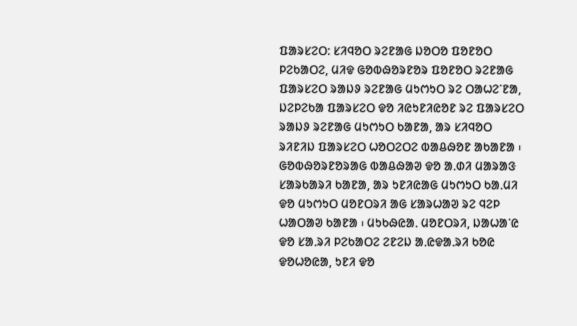ᱯᱟᱨᱥᱮᱛ: ᱥᱤᱧᱚᱛ ᱨᱮᱱᱟᱜ ᱡᱚᱛᱚ ᱯᱚᱱᱚᱛ ᱞᱮᱠᱟᱛᱮ, ᱢᱤᱫ ᱜᱚᱵᱷᱚᱨᱱᱚᱨ ᱯᱚᱱᱚᱛ ᱨᱮᱱᱟᱜ ᱯᱟᱨᱥᱮᱛ ᱨᱟᱡᱽ ᱨᱮᱱᱟᱜ ᱢᱩᱬᱩᱛ ᱨᱮ ᱛᱟᱦᱮᱸᱱᱟ, ᱡᱮᱞᱮᱠᱟ ᱯᱟᱨᱥᱮᱛ ᱫᱚ ᱤᱭᱩᱱᱤᱭᱚᱱ ᱨᱮ ᱯᱟᱨᱥᱮᱛ ᱨᱟᱡᱽ ᱨᱮᱱᱟᱜ ᱢᱩᱬᱩᱛ ᱠᱟᱱᱟ, ᱟᱨ ᱥᱤᱧᱚᱛ ᱨᱤᱱᱤᱡ ᱯᱟᱨᱥᱮᱛ ᱦᱚᱛᱮᱛᱮ ᱵᱟᱪᱷᱚᱱ ᱟᱠᱟᱱᱟ ᱾ ᱜᱚᱵᱷᱚᱨᱱᱚᱨᱟᱜ ᱵᱟᱪᱷᱟᱣ ᱫᱚ ᱟᱹᱰᱤ ᱢᱟᱨᱟᱝ ᱥᱟᱨᱠᱟᱨᱤ ᱠᱟᱱᱟ, ᱟᱨ ᱩᱱᱤᱭᱟᱜ ᱢᱩᱬᱩᱛ ᱠᱟᱹᱢᱤ ᱫᱚ ᱢᱩᱬᱩᱛ ᱢᱚᱱᱛᱨᱤ ᱟᱜ ᱥᱟᱨᱦᱟᱣ ᱨᱮ ᱧᱮᱞ ᱦᱟᱛᱟᱣ ᱠᱟᱱᱟ ᱾ ᱢᱩᱠᱷᱭᱟᱹ ᱢᱚᱱᱛᱨᱤ, ᱡᱟᱦᱟᱸᱭ ᱫᱚ ᱥᱟᱹᱨᱤ ᱞᱮᱠᱟᱛᱮ ᱮᱱᱮᱡ ᱟᱹᱭᱫᱟᱹᱨᱤ ᱠᱚᱭ ᱫᱚᱦᱚᱭᱟ, ᱩᱱᱤ ᱫᱚ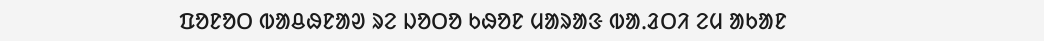ᱯᱚᱱᱚᱛ ᱵᱟᱪᱷᱱᱟᱣ ᱨᱮ ᱡᱚᱛᱚ ᱠᱷᱚᱱ ᱢᱟᱨᱟᱝ ᱵᱟᱹᱲᱛᱤ ᱮᱢ ᱟᱠᱟᱱ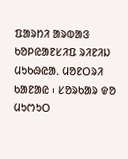ᱯᱟᱨᱴᱤ ᱟᱨᱵᱟᱝ ᱠᱚᱞᱭᱟᱱᱥᱤᱯ ᱨᱤᱱᱤᱡ ᱢᱩᱠᱷᱭᱟᱹ ᱢᱚᱱᱛᱨᱤ ᱠᱟᱱᱟᱭ ᱾ ᱥᱚᱨᱠᱟᱨ ᱫᱚ ᱢᱩᱬᱩᱛ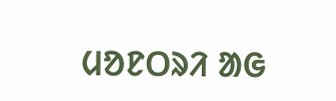ᱢᱚᱱᱛᱨᱤ ᱟᱜ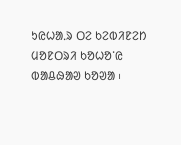ᱩᱭᱦᱟᱹᱨ ᱛᱮ ᱠᱮᱵᱤᱱᱮᱴ ᱢᱚᱱᱛᱨᱤ ᱠᱚᱦᱚᱸᱭ ᱵᱟᱪᱷᱟᱣ ᱠᱚᱣᱟ ᱾